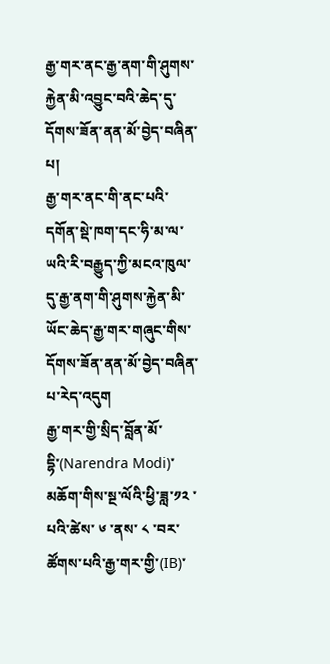རྒྱ་གར་ནང་རྒྱ་ནག་གི་ཤུགས་རྐྱེན་མི་འབྱུང་བའི་ཆེད་དུ་དོགས་ཟོན་ནན་མོ་བྱེད་བཞིན་པ།
རྒྱ་གར་ནང་གི་ནང་པའི་དགོན་སྡེ་ཁག་དང་ཧི་མ་ལ་ཡའི་རི་བརྒྱུད་ཀྱི་མངའ་ཁུལ་དུ་རྒྱ་ནག་གི་ཤུགས་རྐྱེན་མི་ཡོང་ཆེད་རྒྱ་གར་གཞུང་གིས་དོགས་ཟོན་ནན་མོ་བྱེད་བཞིན་པ་རེད་འདུག
རྒྱ་གར་གྱི་སྲིད་བློན་མོ་དྷི་(Narendra Modi)་མཆོག་གིས་སྔ་ལོའི་ཕྱི་ཟླ་༡༢ ་པའི་ཚེས་ ༦ ་ནས་ ༨ ་བར་ཚོགས་པའི་རྒྱ་གར་གྱི་(IB)་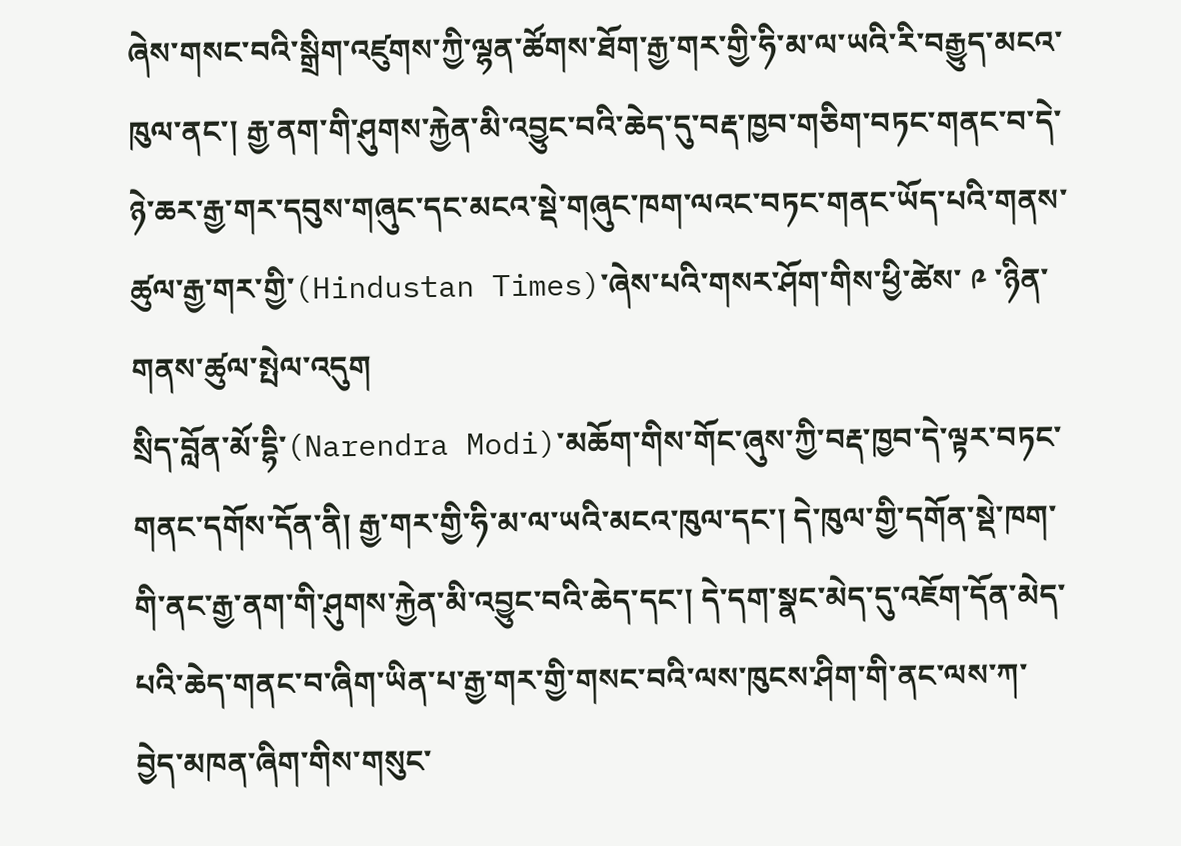ཞེས་གསང་བའི་སྒྲིག་འཛུགས་ཀྱི་ལྷན་ཚོགས་ཐོག་རྒྱ་གར་གྱི་ཧི་མ་ལ་ཡའི་རི་བརྒྱུད་མངའ་ཁུལ་ནང་། རྒྱ་ནག་གི་ཤུགས་རྐྱེན་མི་འབྱུང་བའི་ཆེད་དུ་བརྡ་ཁྱབ་གཅིག་བཏང་གནང་བ་དེ་ཉེ་ཆར་རྒྱ་གར་དབུས་གཞུང་དང་མངའ་སྡེ་གཞུང་ཁག་ལའང་བཏང་གནང་ཡོད་པའི་གནས་ཚུལ་རྒྱ་གར་གྱི་(Hindustan Times)་ཞེས་པའི་གསར་ཤོག་གིས་ཕྱི་ཚེས་ ༩ ་ཉིན་གནས་ཚུལ་སྤེལ་འདུག
སྲིད་བློན་མོ་དྷི་(Narendra Modi)་མཆོག་གིས་གོང་ཞུས་ཀྱི་བརྡ་ཁྱབ་དེ་ལྟར་བཏང་གནང་དགོས་དོན་ནི། རྒྱ་གར་གྱི་ཧི་མ་ལ་ཡའི་མངའ་ཁུལ་དང་། དེ་ཁུལ་གྱི་དགོན་སྡེ་ཁག་གི་ནང་རྒྱ་ནག་གི་ཤུགས་རྐྱེན་མི་འབྱུང་བའི་ཆེད་དང་། དེ་དག་སྣང་མེད་དུ་འཇོག་དོན་མེད་པའི་ཆེད་གནང་བ་ཞིག་ཡིན་པ་རྒྱ་གར་གྱི་གསང་བའི་ལས་ཁུངས་ཤིག་གི་ནང་ལས་ཀ་བྱེད་མཁན་ཞིག་གིས་གསུང་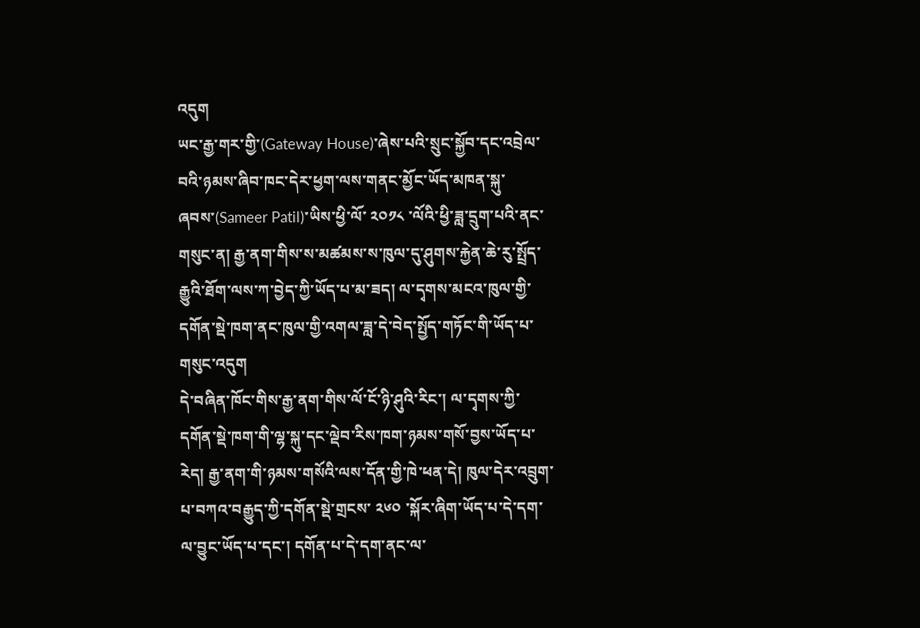འདུག
ཡང་རྒྱ་གར་གྱི་(Gateway House)་ཞེས་པའི་སྲུང་སྐྱོབ་དང་འབྲེལ་བའི་ཉམས་ཞིབ་ཁང་དེར་ཕྱག་ལས་གནང་མྱོང་ཡོད་མཁན་སྐུ་ཞབས་(Sameer Patil)་ཡིས་ཕྱི་ལོ་ ༢༠༡༨ ་ལོའི་ཕྱི་ཟླ་དྲུག་པའི་ནང་གསུང་ན། རྒྱ་ནག་གིས་ས་མཚམས་ས་ཁུལ་དུ་ཤུགས་རྐྱེན་ཆེ་རུ་སྤྲོད་རྒྱུའི་ཐོག་ལས་ཀ་བྱེད་ཀྱི་ཡོད་པ་མ་ཟད། ལ་དྭགས་མངའ་ཁུལ་གྱི་དགོན་སྡེ་ཁག་ནང་ཁུལ་གྱི་འགལ་ཟླ་དེ་བེད་སྤྱོད་གཏོང་གི་ཡོད་པ་གསུང་འདུག
དེ་བཞིན་ཁོང་གིས་རྒྱ་ནག་གིས་ལོ་ངོ་ཉི་ཤུའི་རིང་། ལ་དྭགས་ཀྱི་དགོན་སྡེ་ཁག་གི་ལྷ་སྐུ་དང་ལྡེབ་རིས་ཁག་ཉམས་གསོ་བྱས་ཡོད་པ་རེད། རྒྱ་ནག་གི་ཉམས་གསོའི་ལས་དོན་གྱི་ཁེ་ཕན་དེ། ཁུལ་དེར་འབྲུག་པ་བཀའ་བརྒྱུད་ཀྱི་དགོན་སྡེ་གྲངས་ ༢༦༠ ་སྐོར་ཞིག་ཡོད་པ་དེ་དག་ལ་བྱུང་ཡོད་པ་དང་། དགོན་པ་དེ་དག་ནང་ལ་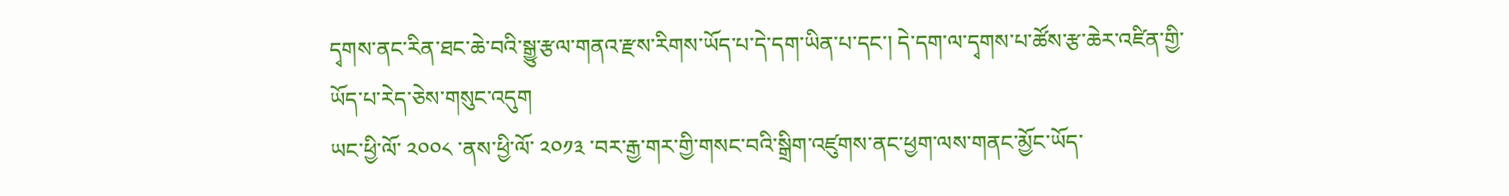དྭགས་ནང་རིན་ཐང་ཆེ་བའི་སྒྱུ་རྩལ་གནའ་རྫས་རིགས་ཡོད་པ་དེ་དག་ཡིན་པ་དང་། དེ་དག་ལ་དྭགས་པ་ཚོས་རྩ་ཆེར་འཛིན་གྱི་ཡོད་པ་རེད་ཅེས་གསུང་འདུག
ཡང་ཕྱི་ལོ་ ༢༠༠༨ ་ནས་ཕྱི་ལོ་ ༢༠༡༣ ་བར་རྒྱ་གར་གྱི་གསང་བའི་སྒྲིག་འཛུགས་ནང་ཕྱག་ལས་གནང་མྱོང་ཡོད་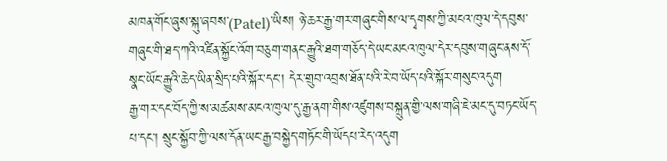མཁན་གོང་ཞུས་སྐུ་ཞབས་(Patel)་ཡིས། ཉེ་ཆར་རྒྱ་གར་གཞུང་གིས་ལ་དྭགས་ཀྱི་མངའ་ཁུལ་དེ་དབུས་གཞུང་གི་ཐད་ཀའི་འཛིན་སྐྱོང་འོག་བཅུག་གནང་རྒྱུའི་ཐག་གཅོད་དེ་ཡང་མངའ་ཁུལ་དེར་དབུས་གཞུང་ནས་དོ་སྣང་ཡོང་རྒྱུའི་ཆེད་ཡིན་སྲིད་པའི་སྐོར་དང་། དེར་གྲུབ་འབྲས་ཐོན་པའི་རེ་བ་ཡོད་པའི་སྐོར་གསུང་འདུག
རྒྱ་གར་དང་བོད་ཀྱི་ས་མཚམས་མངའ་ཁུལ་དུ་རྒྱ་ནག་གིས་འཛུགས་བསྐྲུན་གྱི་ལས་གཞི་ཇེ་མང་དུ་བཏང་ཡོད་པ་དང་། སྲུང་སྐྱོབ་ཀྱི་ལས་དོན་ཡང་རྒྱ་བསྐྱེད་གཏོང་གི་ཡོདཔ་རེད་འདུག